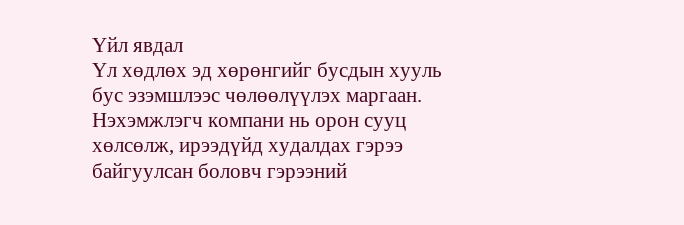Үйл явдал
Үл хөдлөх эд хөрөнгийг бусдын хууль бус эзэмшлээс чөлөөлүүлэх маргаан. Нэхэмжлэгч компани нь орон сууц хөлсөлж, ирээдүйд худалдах гэрээ байгуулсан боловч гэрээний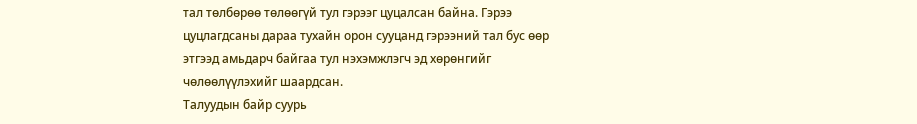тал төлбөрөө төлөөгүй тул гэрээг цуцалсан байна. Гэрээ цуцлагдсаны дараа тухайн орон сууцанд гэрээний тал бус өөр этгээд амьдарч байгаа тул нэхэмжлэгч эд хөрөнгийг чөлөөлүүлэхийг шаардсан.
Талуудын байр суурь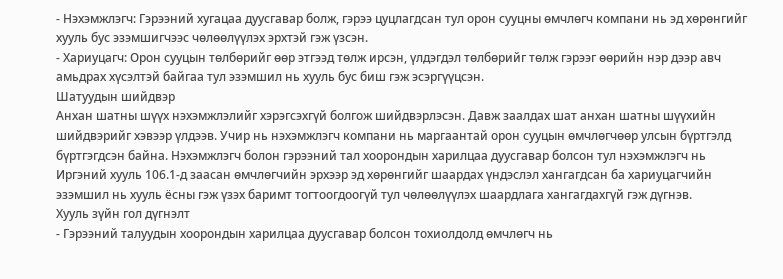- Нэхэмжлэгч: Гэрээний хугацаа дуусгавар болж, гэрээ цуцлагдсан тул орон сууцны өмчлөгч компани нь эд хөрөнгийг хууль бус эзэмшигчээс чөлөөлүүлэх эрхтэй гэж үзсэн.
- Хариуцагч: Орон сууцын төлбөрийг өөр этгээд төлж ирсэн, үлдэгдэл төлбөрийг төлж гэрээг өөрийн нэр дээр авч амьдрах хүсэлтэй байгаа тул эзэмшил нь хууль бус биш гэж эсэргүүцсэн.
Шатуудын шийдвэр
Анхан шатны шүүх нэхэмжлэлийг хэрэгсэхгүй болгож шийдвэрлэсэн. Давж заалдах шат анхан шатны шүүхийн шийдвэрийг хэвээр үлдээв. Учир нь нэхэмжлэгч компани нь маргаантай орон сууцын өмчлөгчөөр улсын бүртгэлд бүртгэгдсэн байна. Нэхэмжлэгч болон гэрээний тал хоорондын харилцаа дуусгавар болсон тул нэхэмжлэгч нь Иргэний хууль 106.1-д заасан өмчлөгчийн эрхээр эд хөрөнгийг шаардах үндэслэл хангагдсан ба хариуцагчийн эзэмшил нь хууль ёсны гэж үзэх баримт тогтоогдоогүй тул чөлөөлүүлэх шаардлага хангагдахгүй гэж дүгнэв.
Хууль зүйн гол дүгнэлт
- Гэрээний талуудын хоорондын харилцаа дуусгавар болсон тохиолдолд өмчлөгч нь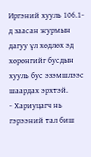Иргэний хууль 106.1-д заасан журмын дагуу үл хөдлөх эд хөрөнгийг бусдын хууль бус эзэмшлээс шаардах эрхтэй.
- Хариуцагч нь гэрээний тал биш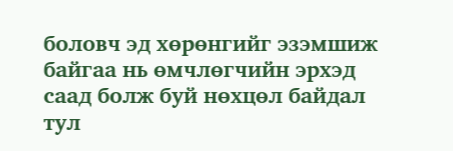боловч эд хөрөнгийг эзэмшиж байгаа нь өмчлөгчийн эрхэд саад болж буй нөхцөл байдал тул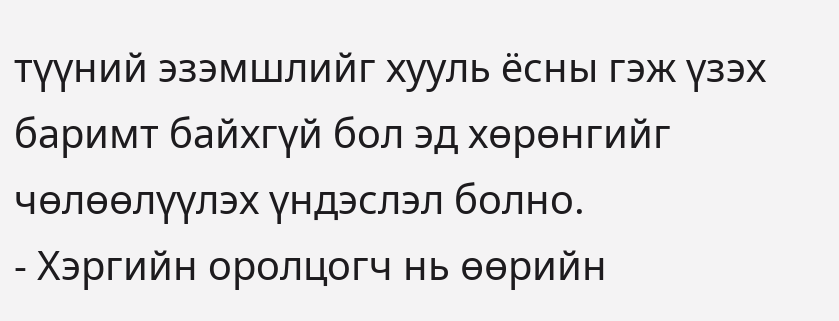түүний эзэмшлийг хууль ёсны гэж үзэх баримт байхгүй бол эд хөрөнгийг чөлөөлүүлэх үндэслэл болно.
- Хэргийн оролцогч нь өөрийн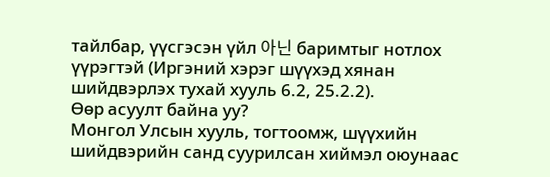тайлбар, үүсгэсэн үйл 아닌 баримтыг нотлох үүрэгтэй (Иргэний хэрэг шүүхэд хянан шийдвэрлэх тухай хууль 6.2, 25.2.2).
Өөр асуулт байна уу?
Монгол Улсын хууль, тогтоомж, шүүхийн шийдвэрийн санд суурилсан хиймэл оюунаас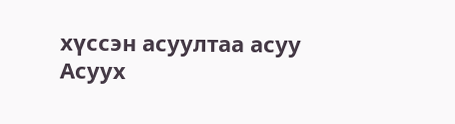хүссэн асуултаа асуу
Асуух